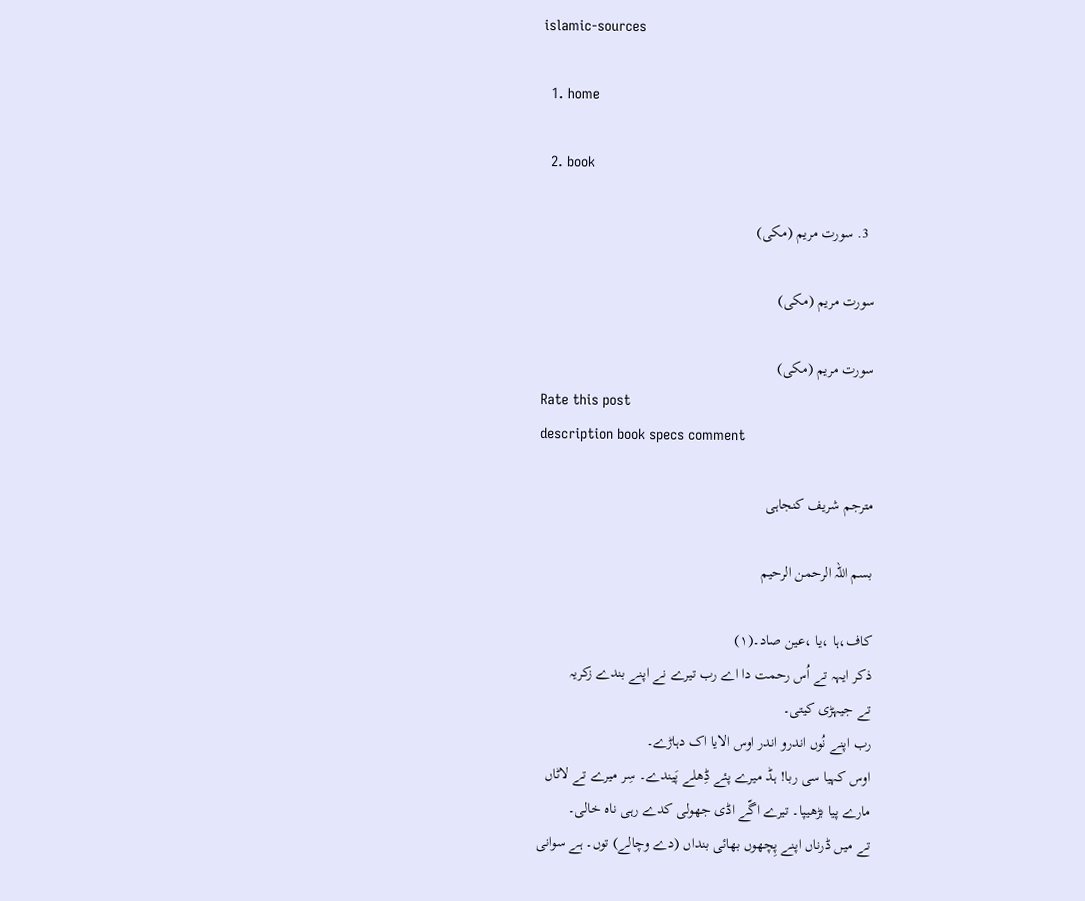islamic-sources

  1. home

  2. book

  3. سورت مریم (مکی)

سورت مریم (مکی)

سورت مریم (مکی)
Rate this post
description book specs comment

مترجم شریف کنجاہی

بسم اللہ الرحمن الرحیم

کاف،ہا ،یا ،عین صاد۔(١)
ذکر ایہہ تے اُس رحمت دا اے رب تیرے نے اپنے بندے زکریہ
تے جیہڑی کیتی۔
رب اپنے نُوں اندرو اندر اوس الایا اک دہاڑے۔
اوس کہیا سی ربا! ہڈ میرے پئے ڈِھلے پَیندے۔ سِر میرے تے لاٹاں
مارے پیا بڑھیپا۔ تیرے اگّے اڈی جھولی کدے رہی ناہ خالی۔
تے میں ڈرناں اپنے پِچھوں بھائی بنداں (دے وچالے) توں۔ ہے سوانی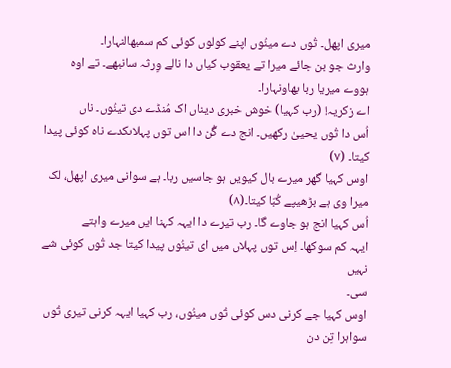میری اپھل۔ تُوں دے مینُوں اپنے کولوں کوئی کم سمبھالنہارا۔
وارث جو بن جائے میرا تے یعقوب کیاں دا نالے وِرثہ سانبھے۔ تے اوہ
ہووے میریا ربا بھاونہارا۔
اے زکریہ! (رب کہیا) خوش خبری دیناں اک مُنڈے دی تینُوں۔ ناں
اُس دا تُوں یحییٰ رکھیں۔ انج دے گُن دا اس توں پہلاںکدے ناہ کوئی پیدا
کیتا۔ (٧)
اوس کہیا گھر میرے بال کیویں ہو جاسیں ربا۔ ہے سوانی میری اپھل، لک
میرا وی ہے بڑھیپے کُبّا کیتا۔(٨)
اُس کہیا انج ہو جاوے گا۔ رب تیرے دا ایہہ کہنا ایں میرے واہتے
ایہہ کم سوکھا۔ اِس توں پہلاں میں ای تینُوں پیدا کیتا جد تُوں کوئی شے نہیں
سی۔
اوس کہیا جے کرنی دس کوئی تُوں مینُوں، رب کہیا ایہہ کرنی تیری تُوں
سواہرا تِن دن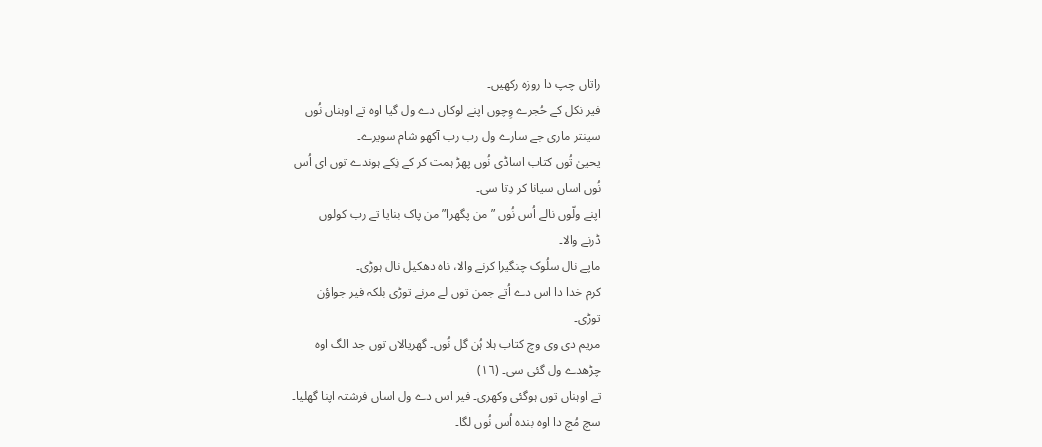راتاں چپ دا روزہ رکھیں۔
فیر نکل کے حُجرے وِچوں اپنے لوکاں دے ول گیا اوہ تے اوہناں نُوں
سینتر ماری جے سارے ول رب رب آکھو شام سویرے۔
یحییٰ تُوں کتاب اساڈی نُوں پھڑ ہمت کر کے نِکے ہوندے توں ای اُس
نُوں اساں سیانا کر دِتا سی۔
اپنے ولّوں نالے اُس نُوں ”من پگھرا” من پاک بنایا تے رب کولوں
ڈرنے والا۔
ماپے نال سلُوک چنگیرا کرنے والا، ناہ دھکیل نال ہوڑی۔
کرم خدا دا اس دے اُتے جمن توں لے مرنے توڑی بلکہ فیر جواؤن
توڑی۔
مریم دی وی وچ کتاب ہلا ہُن گل نُوں۔ گھریالاں توں جد الگ اوہ
چڑھدے ول گئی سی۔ (١٦)
تے اوہناں توں ہوگئی وکھری۔ فیر اس دے ول اساں فرشتہ اپنا گھلیا۔
سچ مُچ دا اوہ بندہ اُس نُوں لگا۔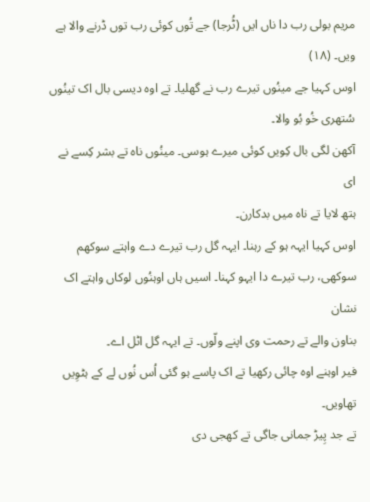مریم بولی رب دا ناں ایں (ٹُرجا) جے تُوں کوئی رب توں ڈرنے والا ہے
ویں۔ (١٨)
اوس کہیا جے مینُوں تیرے رب نے گھلیا۔ تے اوہ دیسی بال اک تینُوں
سُتھری خُو بُو والا۔
آکھن لگی بال کِویں کوئی میرے ہوسی۔ مینُوں ناہ تے بشر کِسے نے ای
ہتھ لایا تے ناہ میں بدکارن۔
اوس کہیا ایہہ ہو کے رہنا۔ ایہہ گل رب تیرے دے واہتے سوکھم
سوکھی، رب تیرے دا ایہو کہنا۔ اسیں ہاں اوہنُوں لوکاں واہتے اک نشان
بناون والے تے رحمت وی اپنے ولّوں۔ تے ایہہ گل اٹل اے۔
فیر اوہنے اوہ چائی رکھیا تے اک پاسے ہو گئی اُس نُوں لے کے ہٹوِیں
تھاویں۔
تے جد پِیڑ جمانی جاگی تے کھجی دی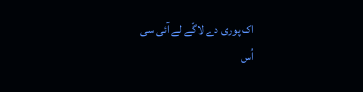اک پوری دے لاگّے لے آئی سی
اُس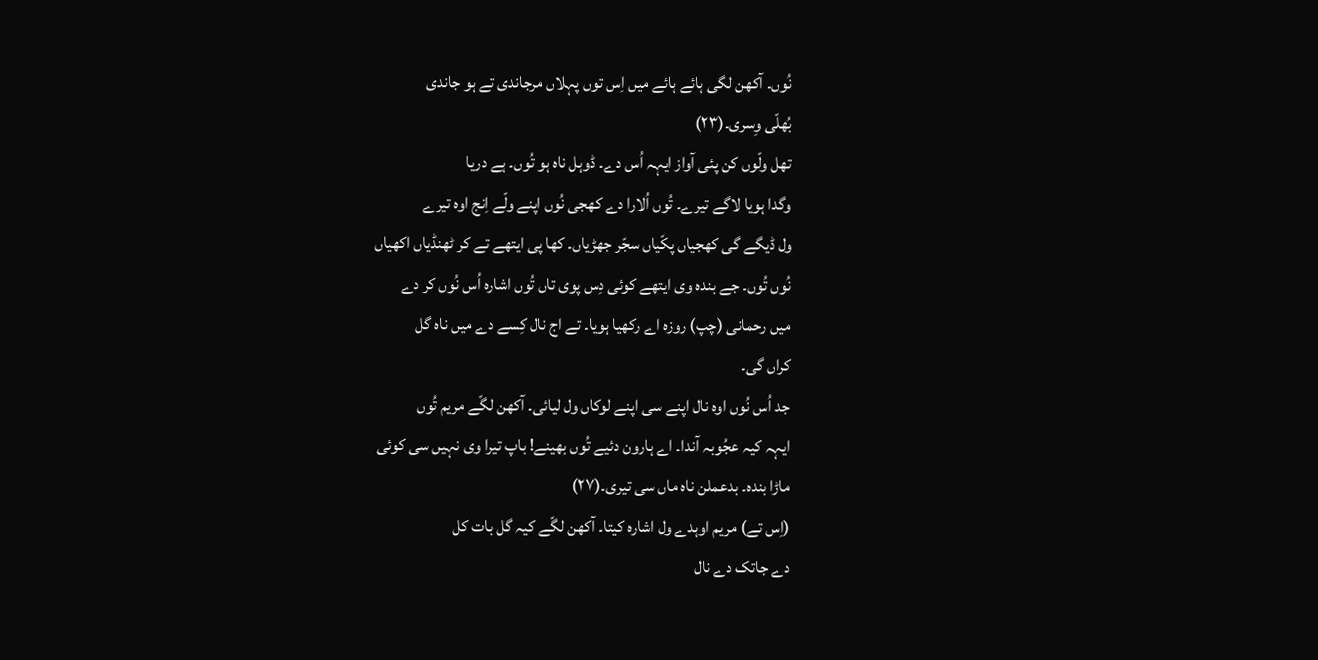نُوں۔ آکھن لگی ہائے ہائے میں اِس توں پہلاں مرجاندی تے ہو جاندی
بُھلّی وِسری۔(٢٣)
تھل ولّوں کن پئی آواز ایہہ اُس دے۔ ڈوہل ناہ ہو تُوں۔ ہے دریا
وگدا ہویا لاگے تیرے۔ تُوں اُلارا دے کھجی نُوں اپنے ولّے اِنج اوہ تیرے
ول ڈیگے گی کھجیاں پکّیاں سجّر جھڑیاں۔ کھا پی ایتھے تے کر ٹھنڈیاں اکھیاں
نُوں تُوں۔ جے بندہ وی ایتھے کوئی دِس پوی تاں تُوں اشارہ اُس نُوں کر دے
میں رحمانی (چپ) روزہ اے رکھیا ہویا۔ تے اج نال کِسے دے میں ناہ گل
کراں گی۔
جد اُس نُوں اوہ نال اپنے سی اپنے لوکاں ول لیائی۔ آکھن لگّے مریم تُوں
ایہہ کیہ عجُوبہ آندا۔ اے ہارون دئیے تُوں بھینے! باپ تیرا وی نہیں سی کوئی
ماڑا بندہ۔ بدعملن ناہ ماں سی تیری۔(٢٧)
(اِس تے) مریم اوہدے ول اشارہ کیتا۔ آکھن لگّے کیہ گل بات کل
دے جاتک دے نال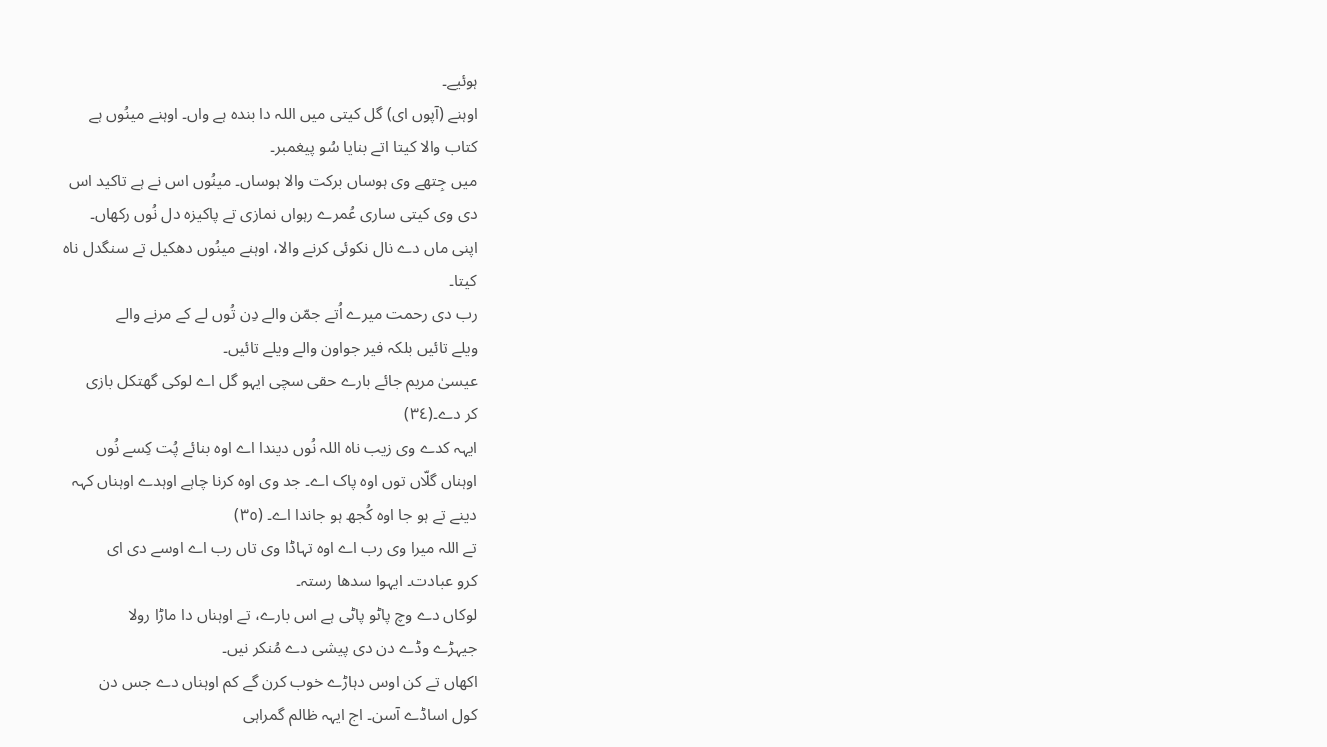ہوئیے۔
اوہنے (آپوں ای) گل کیتی میں اللہ دا بندہ ہے واں۔ اوہنے مینُوں ہے
کتاب والا کیتا اتے بنایا سُو پیغمبر۔
میں جِتھے وی ہوساں برکت والا ہوساں۔ مینُوں اس نے ہے تاکید اس
دی وی کیتی ساری عُمرے رہواں نمازی تے پاکیزہ دل نُوں رکھاں۔
اپنی ماں دے نال نکوئی کرنے والا، اوہنے مینُوں دھکیل تے سنگدل ناہ
کیتا۔
رب دی رحمت میرے اُتے جمّن والے دِن تُوں لے کے مرنے والے
ویلے تائیں بلکہ فیر جواون والے ویلے تائیں۔
عیسیٰ مریم جائے بارے حقی سچی ایہو گل اے لوکی گھتکل بازی
کر دے۔(٣٤)
ایہہ کدے وی زیب ناہ اللہ نُوں دیندا اے اوہ بنائے پُت کِسے نُوں
اوہناں گلّاں توں اوہ پاک اے۔ جد وی اوہ کرنا چاہے اوہدے اوہناں کہہ
دینے تے ہو جا اوہ کُجھ ہو جاندا اے۔ (٣٥)
تے اللہ میرا وی رب اے اوہ تہاڈا وی تاں رب اے اوسے دی ای
کرو عبادت۔ ایہوا سدھا رستہ۔
لوکاں دے وچ پاٹو پاٹی ہے اس بارے، تے اوہناں دا ماڑا رولا
جیہڑے وڈے دن دی پیشی دے مُنکر نیں۔
اکھاں تے کن اوس دہاڑے خوب کرن گے کم اوہناں دے جس دن
کول اساڈے آسن۔ اج ایہہ ظالم گمراہی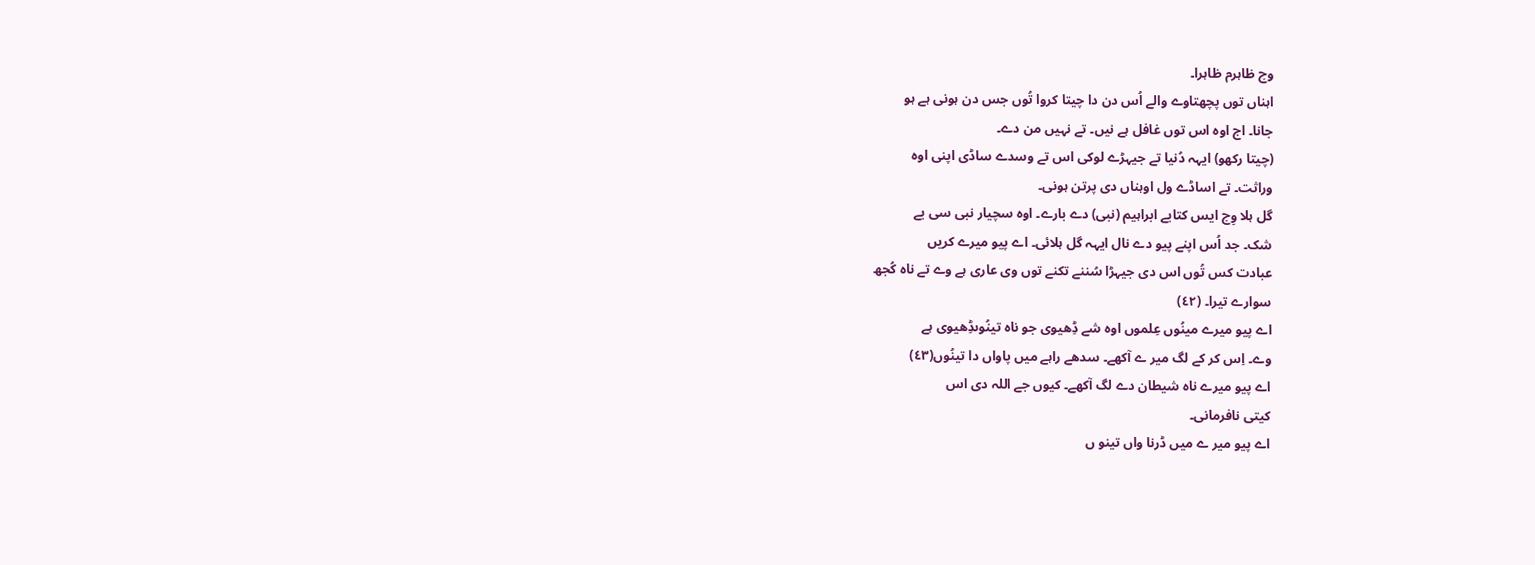وچ ظاہرم ظاہرا۔
اہناں توں پچھتاوے والے اُس دن دا چیتا کروا تُوں جس دن ہونی ہے ہو
جانا۔ اج اوہ اس توں غافل ہے نیں۔ تے نہیں من دے۔
(چیتا رکھو) ایہہ دُنیا تے جیہڑے لوکی اس تے وسدے ساڈی اپنی اوہ
وراثت۔ تے اساڈے ول اوہناں دی پرتن ہونی۔
گل ہلا وِچ ایس کتابے ابراہیم (نبی) دے بارے۔ اوہ سچیار نبی سی بے
شک۔ جد اُس اپنے پیو دے نال ایہہ گل ہلائی۔ اے پیو میرے کریں
عبادت کس تُوں اس دی جیہڑا سُننے تکنے توں وی عاری ہے وے تے ناہ کُجھ
سوارے تیرا۔ (٤٢)
اے پیو میرے مینُوں عِلموں اوہ شے ڈِھیوی جو ناہ تینُوںڈِھیوی ہے
وے۔ اِس کر کے لگ میر ے آکھے۔ سدھے راہے میں پاواں دا تینُوں(٤٣)
اے پیو میرے ناہ شیطان دے لگ آکھے۔ کیوں جے اللہ دی اس
کیتی نافرمانی۔
اے پیو میر ے میں ڈرنا واں تینو ں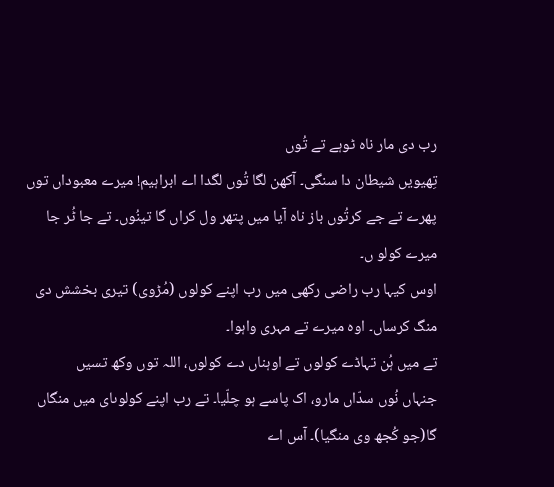رب دی مار ناہ ٹوہے تے تُوں
تِھیویں شیطان دا سنگی۔ آکھن لگا تُوں لگدا اے ابراہیم! میرے معبوداں توں
پھرے تے جے کرتُوں باز ناہ آیا میں پتھر ول کراں گا تینُوں۔ تے جا ٹُر جا
میرے کولو ں۔
اوس کیہا رب راضی رکھی میں رب اپنے کولوں (مُڑوی) تیری بخشش دی
منگ کرساں۔ اوہ میرے تے مہری واہوا۔
تے میں ہُن تہاڈے کولوں تے اوہناں دے کولوں، اللہ توں وکھ تسیں
جنہاں نُوں سدّاں مارو، اک پاسے ہو چلّیا۔ تے رب اپنے کولوںای میں منگاں
گا(جو کُجھ وی منگیا)۔ آس اے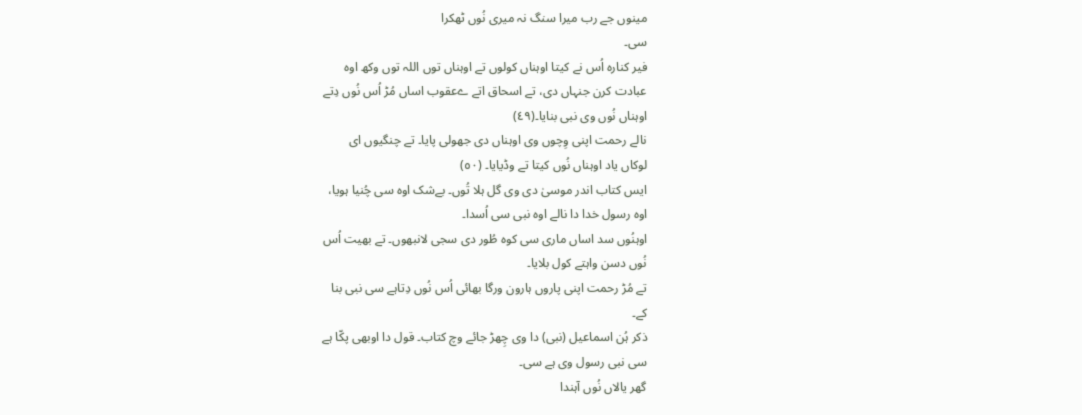مینوں جے رب میرا سنگ نہ میری نُوں ٹھکرا
سی۔
فیر کنارہ اُس نے کیتا اوہناں کولوں تے اوہناں توں اللہ توں وکھ اوہ
عبادت کرن جنہاں دی، تے اسحاق اتے ےعقوب اساں مُڑ اُس نُوں دِتے
اوہناں نُوں وی نبی بنایا۔(٤٩)
نالے رحمت اپنی وِچوں وی اوہناں دی جھولی پایا۔ تے چنگیوں ای
لوکاں یاد اوہناں نُوں کیتا تے وڈیایا۔ (٥٠)
ایس کتاب اندر موسیٰ دی وی گل ہلا تُوں۔ بےشک اوہ سی چُنیا ہویا،
اوہ رسول خدا دا نالے اوہ نبی سی اُسدا۔
اوہنُوں سد اساں ماری سی کوہ طُور دی سجی لانبھوں۔ تے بھیت اُس
نُوں دسن واہتے کول بلایا۔
تے مُڑ رحمت اپنی پاروں ہارون ورگا بھائی اُس نُوں دِتاہے سی نبی بنا
کے۔
ذکر ہُن اسماعیل (نبی) دا وی چِھڑ جائے وچ کتاب۔ قول دا اوبھی پکّا ہے
سی نبی رسول وی ہے سی۔
گھر یالاں نُوں آہندا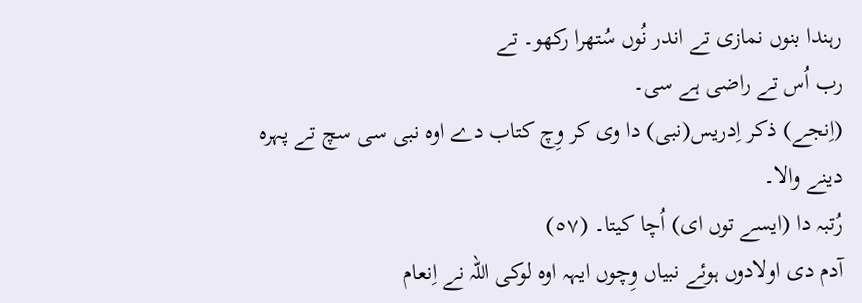رہندا بنوں نمازی تے اندر نُوں سُتھرا رکھو۔ تے
رب اُس تے راضی ہے سی۔
(اِنجے) ذکر اِدریس(نبی) دا وی کر وِچ کتاب دے اوہ نبی سی سچ تے پہرہ
دینے والا۔
رُتبہ دا (ایسے توں ای) اُچا کیتا۔ (٥٧)
آدم دی اولادوں ہوئے نبیاں وِچوں ایہہ اوہ لوکی اللہ نے اِنعام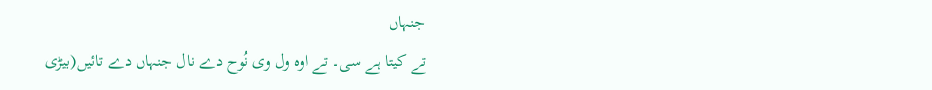جنہاں
تے کیتا ہے سی۔ تے اوہ ول وی نُوح دے نال جنہاں دے تائیں(بیڑی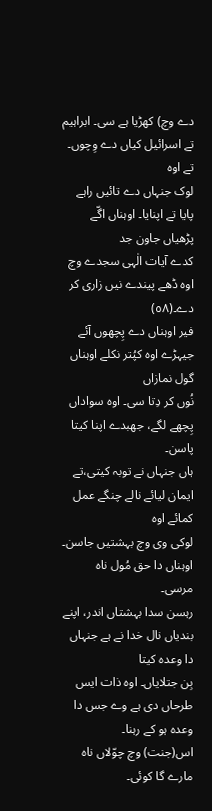دے وچ) کھڑیا ہے سی۔ ابراہیم تے اسرائیل کیاں دے وِچوں۔ تے اوہ
لوک جنہاں دے تائیں راہے پایا تے اپنایا۔ اوہناں اگّے پڑھیاں جاون جد
کدے آیات الٰہی سجدے وچ اوہ ڈھے پیندے نیں زاری کر دے۔(٥٨)
فیر اوہناں دے پِچھوں آئے جیہڑے اوہ کپُتر نکلے اوہناں گول نمازاں
نُوں کر دِتا سی۔ اوہ سواداں پِچھے لگے، جھبدے اپنا کیتا پاسن۔
ہاں جنہاں نے توبہ کیتی،تے ایمان لیائے نالے چنگے عمل کمائے اوہ
لوکی وی وچ بہشتیں جاسن۔ اوہناں دا حق مُول ناہ مرسی۔
رہسن سدا بہشتاں اندر، اپنے بندیاں نال خدا نے ہے جنہاں دا وعدہ کیتا
بِن جتلایاں۔ اوہ ذات ایس طرحاں دی ہے وے جس دا وعدہ ہو کے رہنا۔
اس(جنت) وچ چوّلاں ناہ مارے گا کوئی۔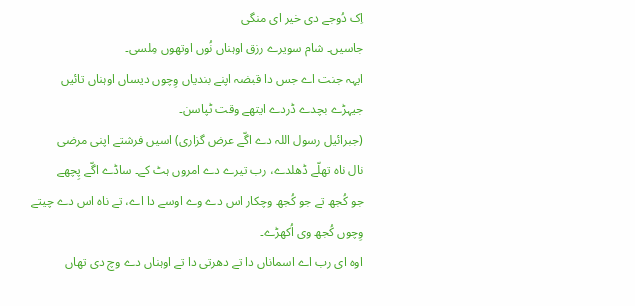اِک دُوجے دی خیر ای منگی
جاسیں۔ شام سویرے رزق اوہناں نُوں اوتھوں مِلسی۔
ایہہ جنت اے جس دا قبضہ اپنے بندیاں وِچوں دیساں اوہناں تائیں
جیہڑے بچدے ڈردے ایتھے وقت ٹپاسن۔
(جبرائیل رسول اللہ دے اگّے عرض گزاری) اسیں فرشتے اپنی مرضی
نال ناہ تھلّے ڈھلدے، رب تیرے دے امروں ہٹ کے۔ ساڈے اگّے پِچھے
جو کُجھ تے جو کُجھ وچکار اس دے وے اوسے دا اے، تے ناہ اس دے چیتے
وِچوں کُجھ وی اُکھڑے۔
اوہ ای رب اے اسماناں دا تے دھرتی دا تے اوہناں دے وچ دی تھاں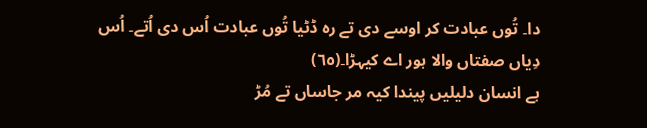دا۔ تُوں عبادت کر اوسے دی تے رہ ڈٹیا تُوں عبادت اُس دی اُتے۔ اُس
دِیاں صفتاں والا ہور اے کیہڑا۔(٦٥)
ہے انسان دلیلیں پیندا کیہ مر جاساں تے مُڑ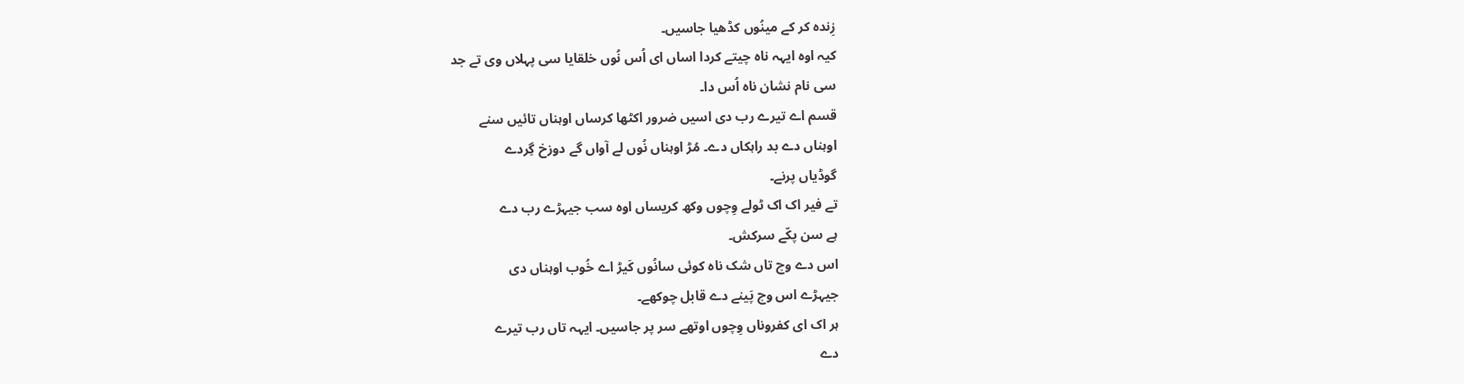زِندہ کر کے مینُوں کڈھیا جاسیں۔
کیہ اوہ ایہہ ناہ چیتے کردا اساں ای اُس نُوں خلقایا سی پہلاں وی تے جد
سی نام نشان ناہ اُس دا۔
قسم اے تیرے رب دی اسیں ضرور اکٹھا کرساں اوہناں تائیں سنے
اوہناں دے بد راہکاں دے۔ مُڑ اوہناں نُوں لے آواں گے دوزخ گِردے
گوڈیاں پرنے۔
تے فیر اک اک ٹولے وِچوں وکھ کریساں اوہ سب جیہڑے رب دے
ہے سن پکّے سرکش۔
اس دے وچ تاں شک ناہ کوئی سانُوں کَیڑ اے خُوب اوہناں دی
جیہڑے اس وچ پَینے دے قابل چوکھے۔
ہر اک ای کفروناں وِچوں اوتھے سر پر جاسیں۔ ایہہ تاں رب تیرے
دے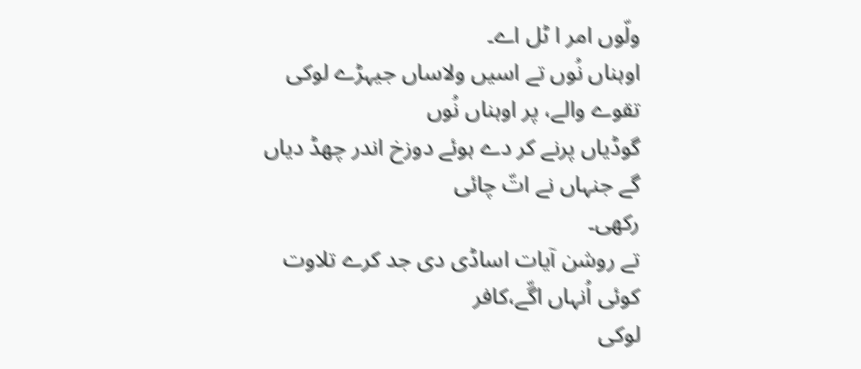ولّوں امر ا ٹل اے۔
اوہناں نُوں تے اسیں ولاساں جیہڑے لوکی تقوے والے، پر اوہناں نُوں
گوڈیاں پرنے کر دے ہوئے دوزخ اندر چھڈ دیاں گے جنہاں نے اتّ چائی
رکھی۔
تے روشن آیات اساڈی دی جد کرے تلاوت کوئی اُنہاں اگّے،کافر
لوکی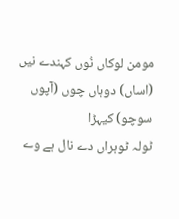مومن لوکاں نُوں کہندے نیں (اساں) دوہاں چوں (آپوں سوچو) کیہڑا
ٹولہ ٹوہراں دے نال ہے وے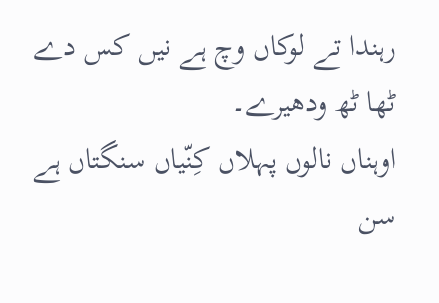رہندا تے لوکاں وچ ہے نیں کس دے
ٹھا ٹھ ودھیرے۔
اوہناں نالوں پہلاں کِنّیاں سنگتاں ہے سن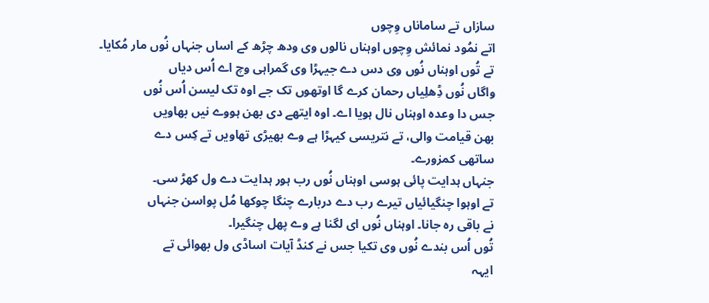سازاں تے ساماناں وِچوں
اتے نمُود نمائش وِچوں اوہناں نالوں وی ودھ چڑھ کے اساں جنہاں نُوں مار مُکایا۔
تے تُوں اوہناں نُوں وی دس دے جیہڑا وی گمراہی وچ اے اُس دیاں
واگاں نُوں ڈِھلِیاں رحمان کرے گا اوتھوں تک جے اوہ تک لیسن اُس نُوں
جس دا وعدہ اوہناں نال ہویا اے۔ اوہ ایتھے دی بھن ہووے نیں بھاویں
بھن قیامت والی، تے نتریسی کیہڑا ہے وے بھیڑی تھاویں تے کِس دے
ساتھی کمزورے۔
جنہاں ہدایت پائی ہوسی اوہناں نُوں رب ہور ہدایت دے ول کھڑ سی۔
تے اوہوا چنگیائیاں تیرے رب دے دربارے چنگا چوکھا مُل پواسن جنہاں
نے باقی رہ جانا۔ اوہناں نُوں ای لگنا ہے وے پھل چنگیرا۔
تُوں اُس بندے نُوں وی تکیا جس نے کنڈ آیات اساڈی ول بھوائی تے
ایہہ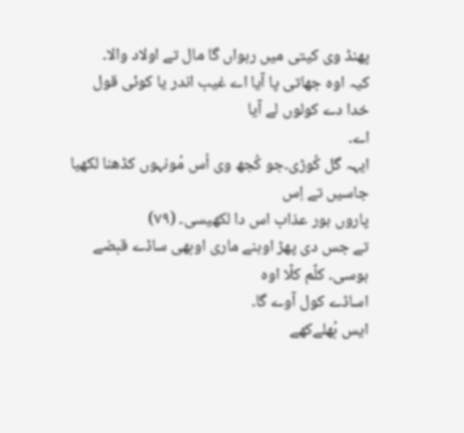پھنڈ وی کیتی میں رہواں گا مال تے اولاد والا۔
کیہ اوہ جھاتی پا آیا اے غیب اندر یا کوئی قول خدا دے کولوں لے آیا
اے۔
ایہہ گل کُوڑی۔جو کُجھ وی اُس مُونہوں کڈھنا لکھیا جاسیں تے اِس
پاروں ہور عذاب اس دا لکھیسی۔ (٧٩)
تے جس دی پھڑ اوہنے ماری اوبھی ساڈے قبضے ہوسی۔ کلّم کلّا اوہ
اساڈے کول آوے گا۔
ایس بُھلےکھے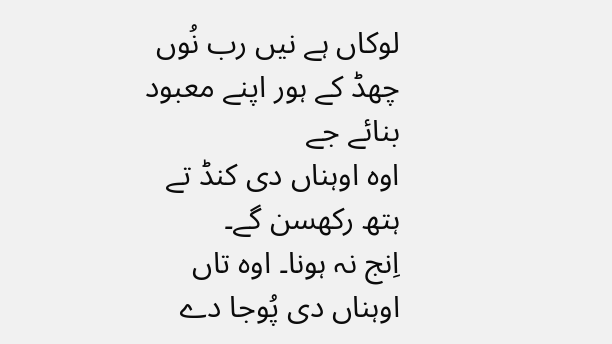لوکاں ہے نیں رب نُوں چھڈ کے ہور اپنے معبود بنائے جے
اوہ اوہناں دی کنڈ تے ہتھ رکھسن گے۔
اِنج نہ ہونا۔ اوہ تاں اوہناں دی پُوجا دے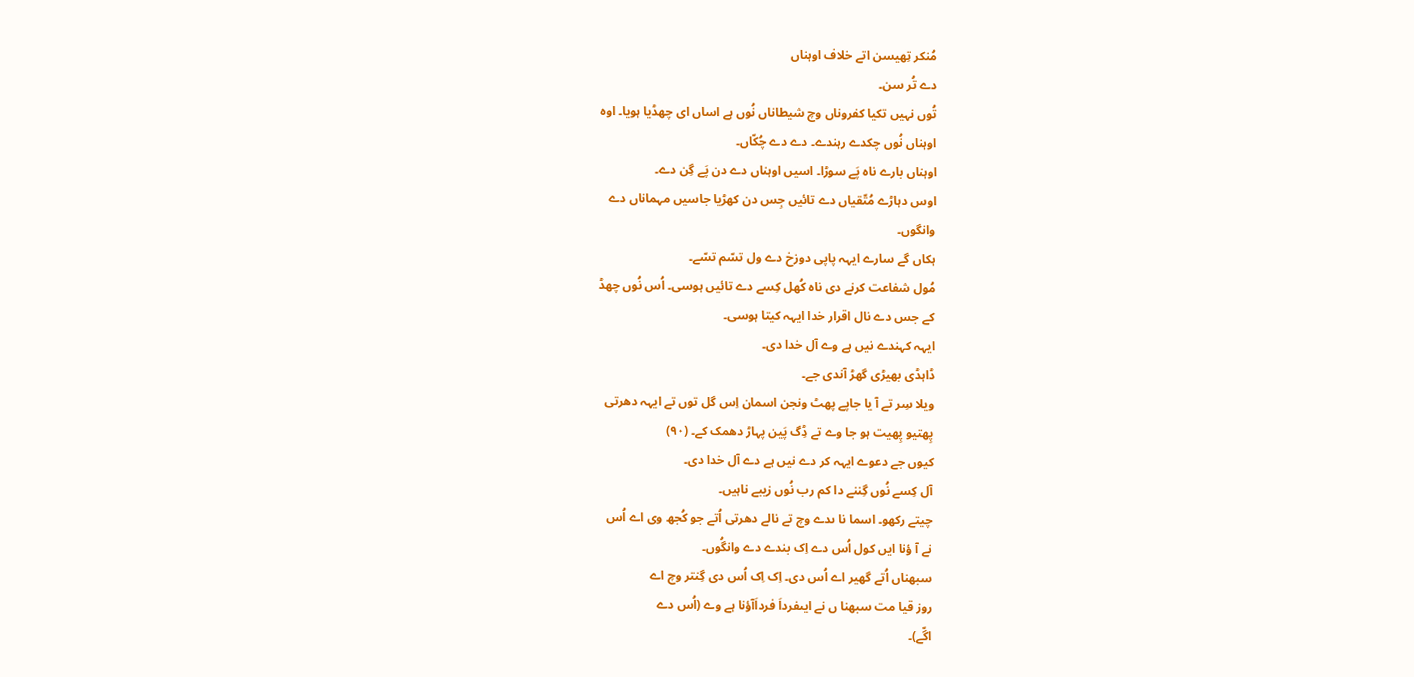مُنکر تِھیسن اتے خلاف اوہناں
دے تُر سن۔
تُوں نہیں تکیا کفروناں وچ شیطاناں نُوں ہے اساں ای چھڈیا ہویا۔ اوہ
اوہناں نُوں چکدے رہندے۔ دے دے چُکّاں۔
اوہناں بارے ناہ پَے سوڑا۔ اسیں اوہناں دے دن پَے گِن دے۔
اوس دہاڑے مُتّقیاں دے تائیں جِس دن کھڑیا جاسیں مہماناں دے
وانگوں۔
ہکاں گے سارے ایہہ پاپی دوزخ دے ول تسّم تسّے۔
مُول شفاعت کرنے دی ناہ کُھل کِسے دے تائیں ہوسی۔ اُس نُوں چھڈ
کے جس دے نال اقرار خدا ایہہ کیتا ہوسی۔
ایہہ کہندے نیں ہے وے آل خدا دی۔
ڈاہڈی بھیڑی گھڑ آندی جے۔
ویلا سِر تے آ یا جاپے پھٹ ونجن اسمان اِس گل توں تے ایہہ دھرتی
پِھتیو پِھیت ہو جا وے تے ڈِگ پَین پہاڑ دھمک کے۔ (٩٠)
کیوں جے دعوے ایہہ کر دے نیں ہے دے آل خدا دی۔
آل کِسے نُوں گِننے دا کم رب نُوں زیبے ناہیں۔
چیتے رکھو۔ اسما نا ںدے وچ تے نالے دھرتی اُتے جو کُجھ وی اے اُس
نے آ ؤنا ایں کول اُس دے اِک بندے دے وانگُوں۔
سبھناں اُتے گھیر اے اُس دی۔ اِک اِک اُس دی گِنتر وچ اے
روز قیا مت سبھنا ں نے ایںفرداَ فرداَآؤنا ہے وے (اُس دے
اگّے)۔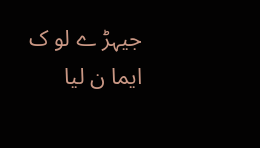جیہڑ ے لو ک ایما ن لیا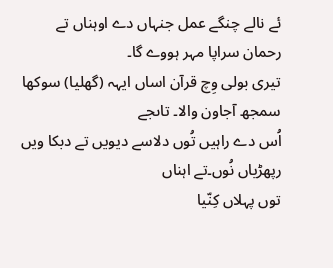ئے نالے چنگے عمل جنہاں دے اوہناں تے
رحمان سراپا مہر ہووے گا۔
تیری بولی وِچ قرآن اساں ایہہ (گھلیا) سوکھا سمجھ آجاون والا۔ تاںجے
اُس دے راہیں تُوں دلاسے دیویں تے دبکا ویں رپھڑیاں نُوں۔تے اہناں
توں پہلاں کِنّیا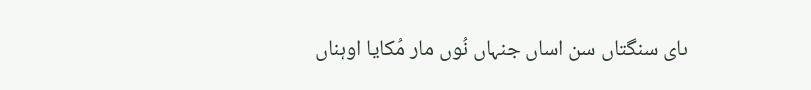ںای سنگتاں سن اساں جنہاں نُوں مار مُکایا اوہناں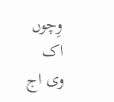وِچوں اک
وی اج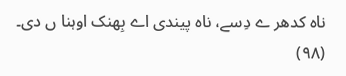ناہ کدھر ے دِسے، ناہ پیندی اے بِھنک اوہنا ں دی۔ (٩٨)